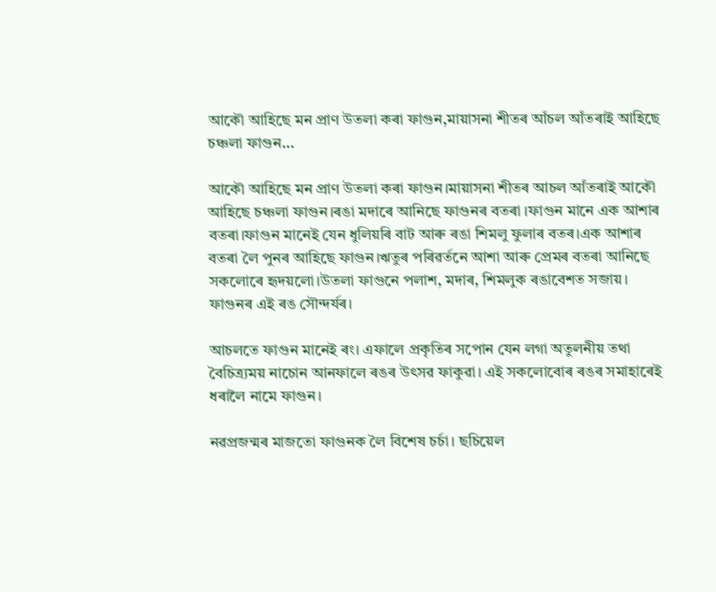আকৌ আহিছে মন প্ৰাণ উতলা কৰা ফাগুন,মায়াসনা শীতৰ আঁচল আঁতৰাই আহিছে চঞ্চলা ফাগুন…

আকৌ আহিছে মন প্ৰাণ উতলা কৰা ফাগুন।মায়াসনা শীতৰ আচল আঁতৰাই আকৌ আহিছে চঞ্চলা ফাগুন।ৰঙা মদাৰে আনিছে ফাগুনৰ বতৰা ।ফাগুন মানে এক আশাৰ বতৰা।ফাগুন মানেই যেন ধুলিয়ৰি বাট আৰু ৰঙা শিমলু ফুলাৰ বতৰ।এক আশাৰ বতৰা লৈ পুনৰ আহিছে ফাগুন।ঋতুৰ পৰিৱৰ্তনে আশা আৰু প্ৰেমৰ বতৰা আনিছে সকলোৰে হৃদয়লো।উতলা ফাগুনে পলাশ, মদাৰ, শিমলুক ৰঙাবেশত সজায়। ফাগুনৰ এই ৰঙ সৌন্দৰ্যৰ।

আচলতে ফাগুন মানেই ৰং। এফালে প্ৰকৃতিৰ সপোন যেন লগা অতুলনীয় তথা বৈচিত্ৰ্যময় নাচোন আনফালে ৰঙৰ উৎসৱ ফাকুৱা। এই সকলোবোৰ ৰঙৰ সমাহাৰেই ধৰালৈ নামে ফাগুন।

নৱপ্ৰজন্মৰ মাজতো ফাগুনক লৈ বিশেষ চৰ্চা। ছচিয়েল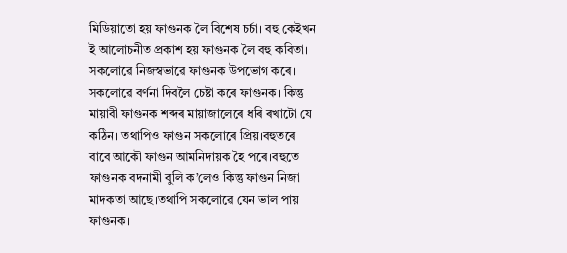মিডিয়াতো হয় ফাগুনক লৈ বিশেষ চৰ্চা। বহু কেইখন ই আলোচনীত প্ৰকাশ হয় ফাগুনক লৈ বহু কবিতা। সকলোৱে নিজস্বভাৱে ফাগুনক উপভোগ কৰে। সকলোৱে বৰ্ণনা দিবলৈ চেষ্টা কৰে ফাগুনক। কিন্তু মায়াবী ফাগুনক শব্দৰ মায়াজালেৰে ধৰি ৰখাটো যে কঠিন। তথাপিও ফাগুন সকলোৰে প্ৰিয়।বহুতৰে বাবে আকৌ ফাগুন আমনিদায়ক হৈ পৰে।বহুতে ফাগুনক বদনামী বুলি ক’লেও কিন্তু ফাগুন নিজা মাদকতা আছে।তথাপি সকলোৱে যেন ভাল পায় ফাগুনক।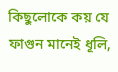কিছুলোকে কয় যে ফাগুন মানেই ধূলি,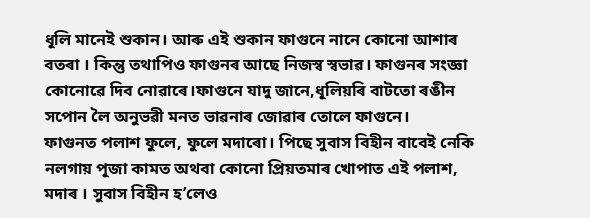ধূলি মানেই শুকান। আৰু এই শুকান ফাগুনে নানে কোনো আশাৰ বতৰা । কিন্তু তথাপিও ফাগুনৰ আছে নিজস্ব স্বভাৱ। ফাগুনৰ সংজ্ঞা কোনোৱে দিব নোৱাৰে।ফাগুনে যাদু জানে,ধূলিয়ৰি বাটতো ৰঙীন সপোন লৈ অনুভৱী মনত ভাৱনাৰ জোৱাৰ তোলে ফাগুনে।
ফাগুনত পলাশ ফুলে, ফুলে মদাৰো। পিছে সুবাস বিহীন বাবেই নেকি নলগায় পূজা কামত অথবা কোনো প্ৰিয়তমাৰ খোপাত এই পলাশ, মদাৰ । সুবাস বিহীন হ’লেও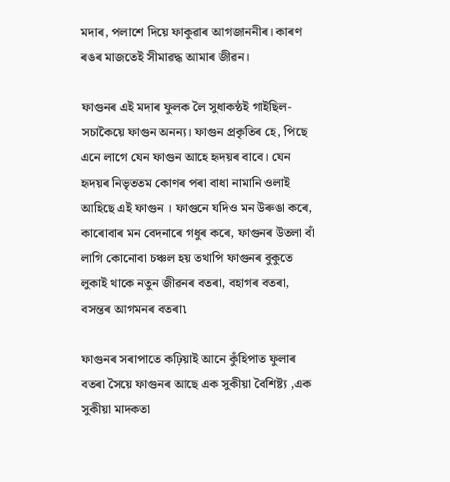মদাৰ, পলাশে দিয়ে ফাকুৱাৰ আগজাননীৰ। কাৰণ ৰঙৰ মাজতেই সীমাৱদ্ধ আমাৰ জীৱন।

ফাগুনৰ এই মদাৰ ফুলক লৈ সুধাকন্ঠই গাইছিল-সচাকৈয়ে ফাগুন অনন্য। ফাগুন প্ৰকৃতিৰ হে, পিছে এনে লাগে যেন ফাগুন আহে হৃদয়ৰ বাবে। যেন হৃদয়ৰ নিভৃততম কোণৰ পৰা বাধা নামানি ওলাই আহিছে এই ফাগুন । ফাগুনে যদিও মন উৰুঙা কৰে, কাৰোবাৰ মন বেদনাৰে গধুৰ কৰে, ফাগুনৰ উতলা বাঁ লাগি কোনোবা চঞ্চল হয় তথাপি ফাগুনৰ বুকুতে লুকাই থাকে নতুন জীৱনৰ বতৰা, বহাগৰ বতৰা, বসন্তৰ আগমনৰ বতৰা৷

ফাগুনৰ সৰাপাতে কঢ়িয়াই আনে কুঁহিপাত ফুলাৰ বতৰা সৈয়ে ফাগুনৰ আছে এক সুকীয়া বৈশিষ্ট্য ,এক সুকীয়া মাদকতা